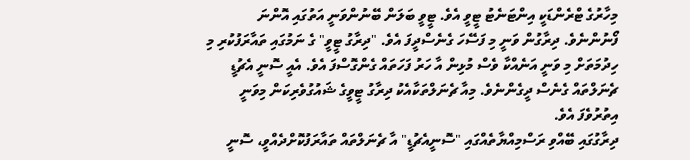މިހާރުގެ ޓްރެންޑަކީ އިންޓަނެޓު ޓީވީ އެވެ. ޓީވީ ބަލަން ބޭނުންވަނީ އަތުގައި އޮންނަ ފޯނުންނެވެ. ދިރާގުން ވަނީ މި ފަސޭހަ ގެނެސްދީފަ އެވެ. "ދިރާގު ޓީވީ" ގެ ނަމުގައި ތައާރަފުކުރި މި ހިދުމަތަށް މި ވަނީ އަނެއްކާ ވެސް މުޅިން އާ ހަރު ފަހަތައް ގެންގޮސްފަ އެވެ. އެއީ ސޮނީ އެޗުޑީ ޗެނަލްތައް ގެނެސް ދީގެންނެވެ. މިއާ ޗެނަލްތަކާއެކު ދިރާގު ޓީވީގެ ޝައުގުވެރިކަން މިވަނީ އިތުރުވެފަ އެވެ.
ދިރާގުގައި ބޭއްވި ރަސްމިއްޔާތެއްގައި "ސޮނީއެޗުޑީ" އާ ޗެނަލްތައް ތައާރަފުކޮށްދެއްވީ، ސޮނީ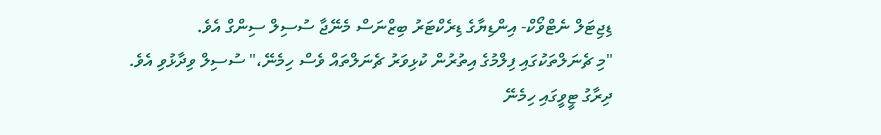ޑިޖިޓަލް ނެޓްވޯކް- އިންޑިޔާގެ ޑިރެކްޓަރު ބިޒްނަސް މެނޭޖާ ސުސިލް ސިންގް އެވެ.
"މި ޗެނަލްތަކުގައި ފިލްމުގެ އިތުރުން ކުޅިވަރު ޗެނަލްތައް ވެސް ހިމެނޭ،" ސުސިލް ވިދާޅުވި އެވެ.
ދިރާގު ޓީވީގައި ހިމެނޭ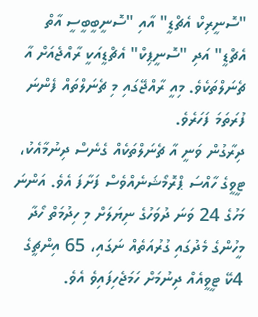"ސޮނީރިކް އެޗްޑީ" އާއި "ސޮނީބީބީސީ އާތް އެޗްޑީ" އަދި "ސޮނީޕިކް" އެޗްޑީއަކީ ރާއްޖެއަށް އާ ޗެނަލްތަކެވެ. މިއީ ރާއްޖޭގައި މި ޗެނަލްތައް ފެންނަ ފުރަތަމަ ފަހަރެވެ.
ދިރާގުން ވަނީ އާ ޗެނަލްތަކެއް ގެނެސް ދިނުމާއެކު، ޓީވީގެ ހާއްސަ ޕްރޮމޯޝަނެއްވެސް ފަށާފަ އެވެ. އަންނަ މަހުގެ 24 ވަނަ ދުވަހުގެ ނިޔަލަށް މި ހިދުމަތް ހޯދާ މީހުންގެ މެދުގައި ގުރުއަތެއް ނަގައި، 65 އިންޗީގެ 4ކޭ ޓީވީއެއް ދިނުމަށް ހަމަޖެހިފައިވެ އެވެ.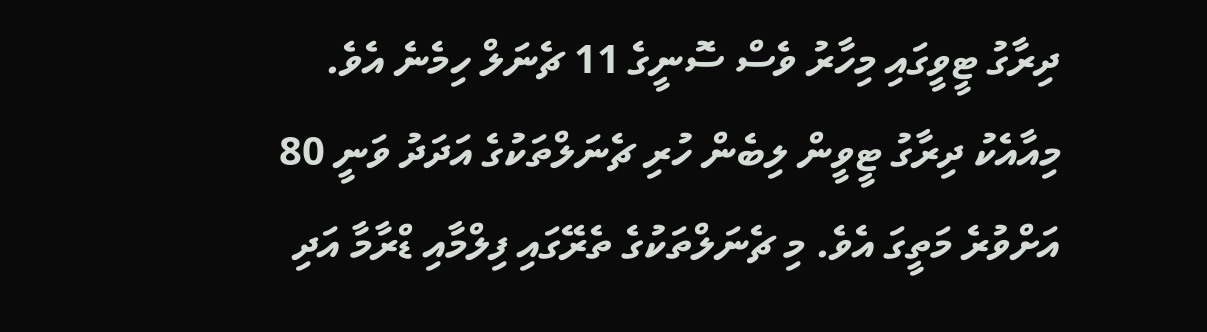ދިރާގު ޓީވީގައި މިހާރު ވެސް ސޮނީގެ 11 ޗެނަލް ހިމެނެ އެވެ. މިއާއެކު ދިރާގު ޓީވީން ލިބެން ހުރި ޗެނަލްތަކުގެ އަދަދު ވަނީ 80 އަށްވުރެ މަތީގަ އެވެ. މި ޗެނަލްތަކުގެ ތެރޭގައި ފިލްމާއި ޑްރާމާ އަދި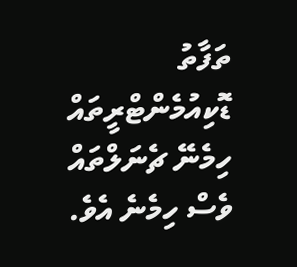ތަފާތު ޑޮކިއުމެންޓްރީތައް ހިމެނޭ ޗެނަލްތައް ވެސް ހިމެނެ އެވެ.